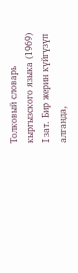Толковый словарь кыргызского языка (1969)
I зат. Бир жерин күйгүзүп алганда,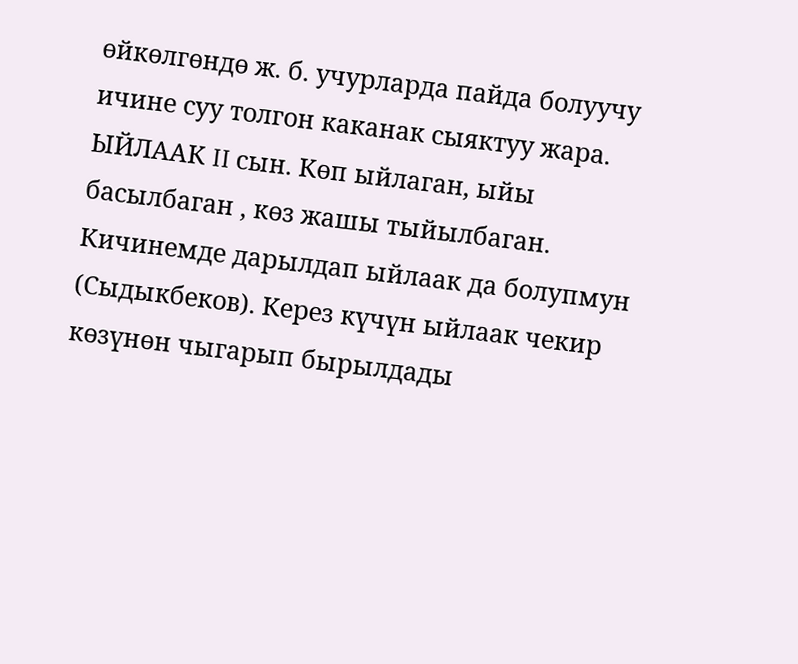өйкөлгөндө ж. б. учурларда пайда болуучу ичине суу толгон каканак сыяктуу жара.
ЫЙЛААК II сын. Көп ыйлаган, ыйы басылбаган , көз жашы тыйылбаган. Кичинемде дарылдап ыйлаак да болупмун (Сыдыкбеков). Керез күчүн ыйлаак чекир көзүнөн чыгарып бырылдады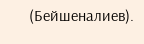(Бейшеналиев).